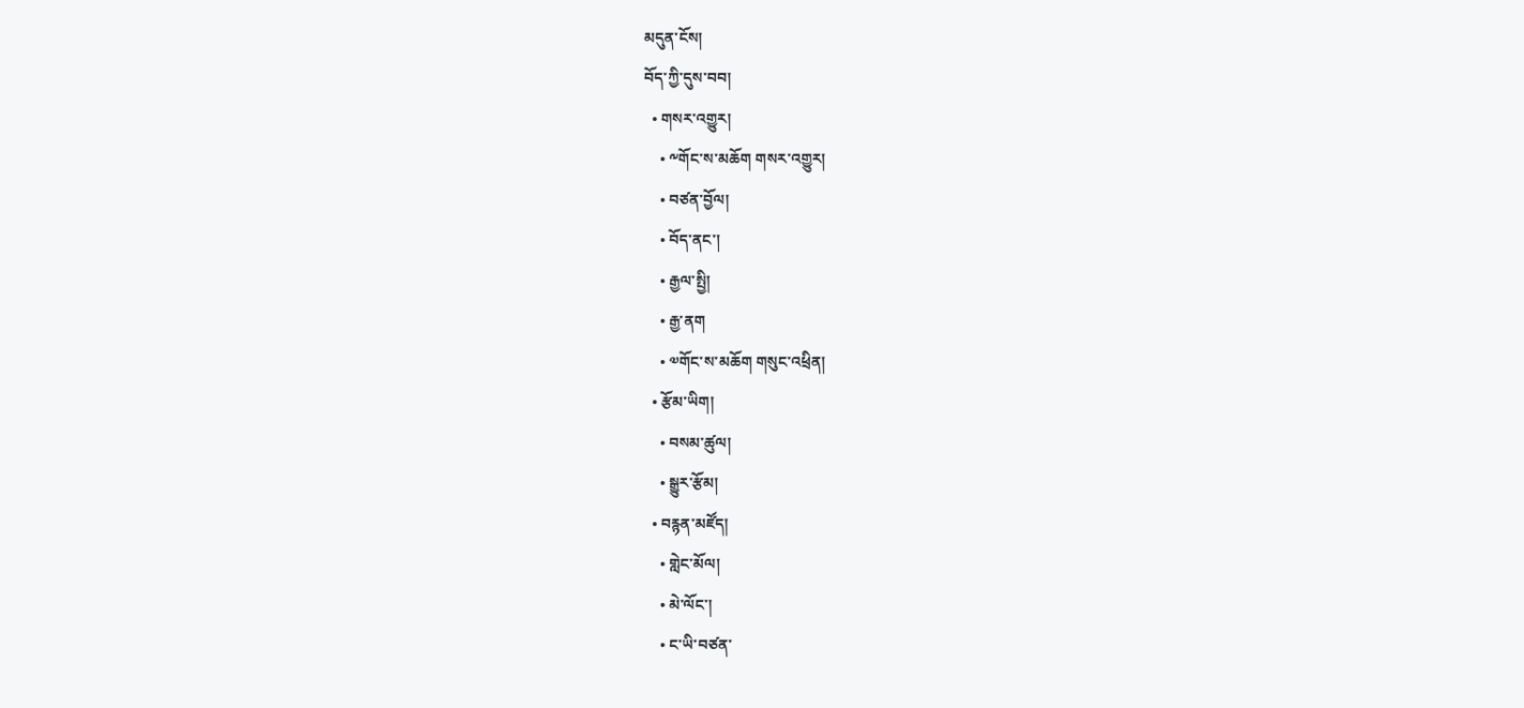མདུན་ངོས།
བོད་ཀྱི་དུས་བབ།
  • གསར་འགྱུར།
    • ༸གོང་ས་མཆོག གསར་འགྱུར།
    • བཙན་བྱོལ།
    • བོད་ནང་།
    • རྒྱལ་སྤྱི།
    • རྒྱ་ནག
    • ༧གོང་ས་མཆོག གསུང་འཕྲིན།
  • རྩོམ་ཡིག།
    • བསམ་ཚུལ།
    • སྒྱུར་རྩོམ།
  • བརྙན་མཛོད།
    • གླེང་མོལ།
    • མེ་ལོང་།
    • ང་ཡི་བཙན་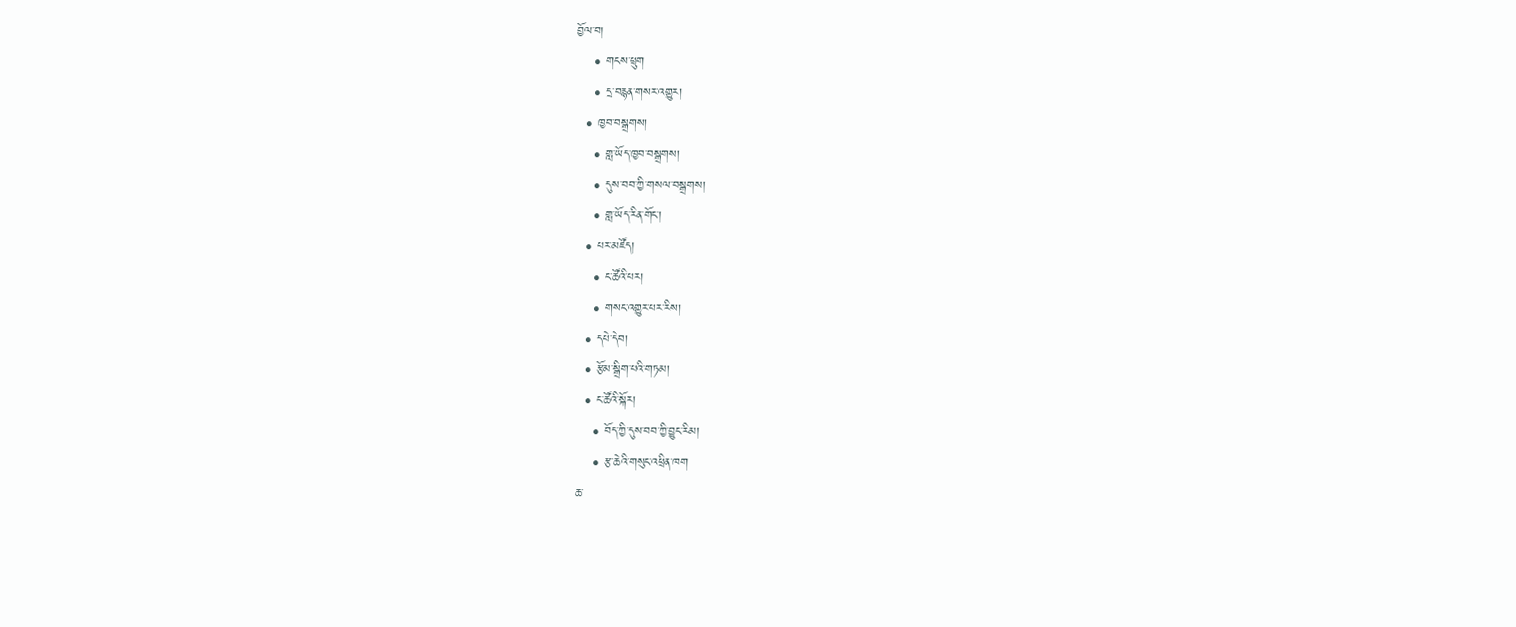བྱོལ་བ།
    • གངས་ཕྲུག
    • དྲ་བརྙན་གསར་འགྱུར།
  • ཁྱབ་བསྒྲགས།
    • གླ་ཡོད་ཁྱབ་བསྒྲགས།
    • དུས་བབ་ཀྱི་གསལ་བསྒྲགས།
    • གླ་ཡོད་རིན་གོང་།
  • པར་མཛོད།
    • ང་ཚོའི་པར།
    • གསང་འགྱུར་པར་རིས།
  • དཔེ་དེབ།
  • རྩོམ་སྒྲིག་པའི་གཏམ།
  • ང་ཚོའི་སྐོར།
    • བོད་ཀྱི་དུས་བབ་ཀྱི་བྱུང་རིམ།
    • རྩ་ཆེའི་གསུང་འཕྲིན་ཁག
ཆ་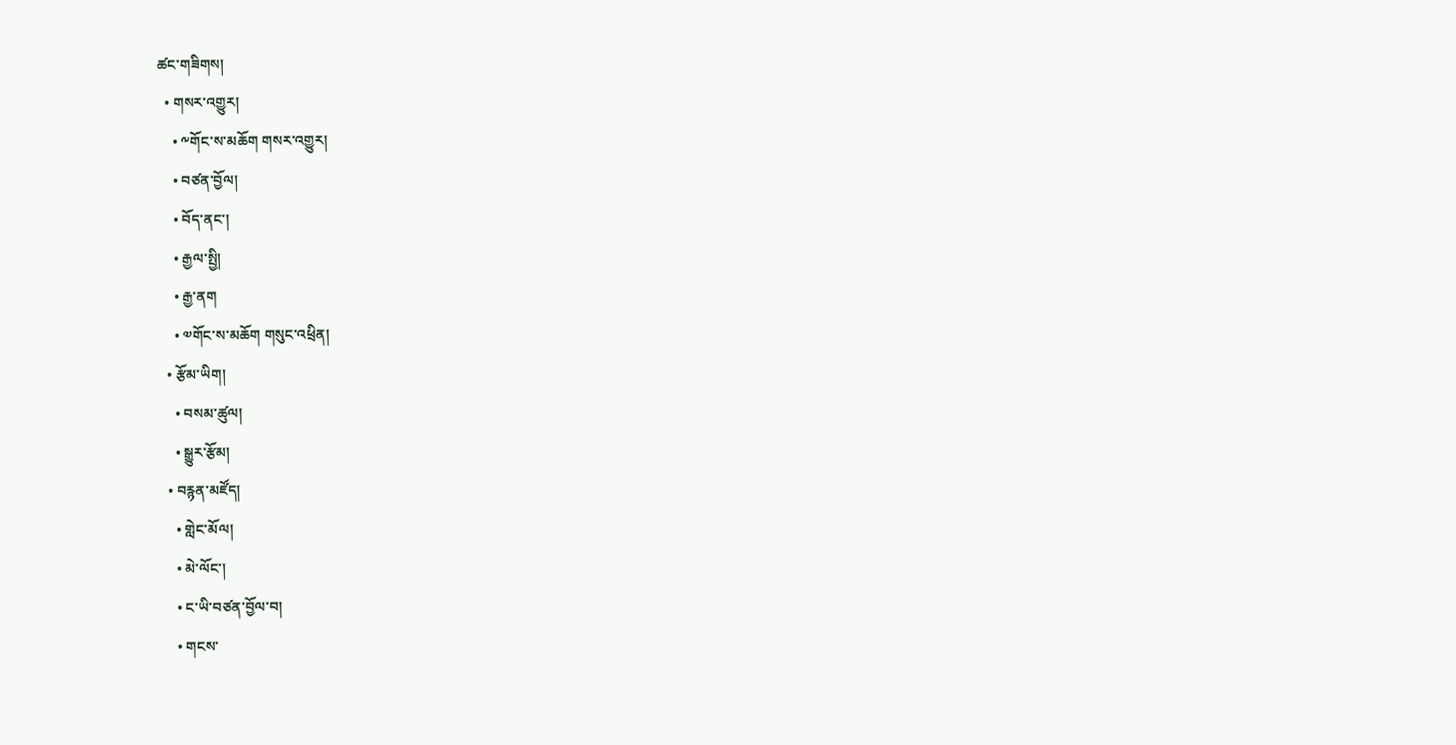ཚང་གཟིགས།
  • གསར་འགྱུར།
    • ༸གོང་ས་མཆོག གསར་འགྱུར།
    • བཙན་བྱོལ།
    • བོད་ནང་།
    • རྒྱལ་སྤྱི།
    • རྒྱ་ནག
    • ༧གོང་ས་མཆོག གསུང་འཕྲིན།
  • རྩོམ་ཡིག།
    • བསམ་ཚུལ།
    • སྒྱུར་རྩོམ།
  • བརྙན་མཛོད།
    • གླེང་མོལ།
    • མེ་ལོང་།
    • ང་ཡི་བཙན་བྱོལ་བ།
    • གངས་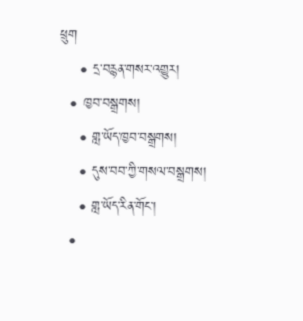ཕྲུག
    • དྲ་བརྙན་གསར་འགྱུར།
  • ཁྱབ་བསྒྲགས།
    • གླ་ཡོད་ཁྱབ་བསྒྲགས།
    • དུས་བབ་ཀྱི་གསལ་བསྒྲགས།
    • གླ་ཡོད་རིན་གོང་།
  •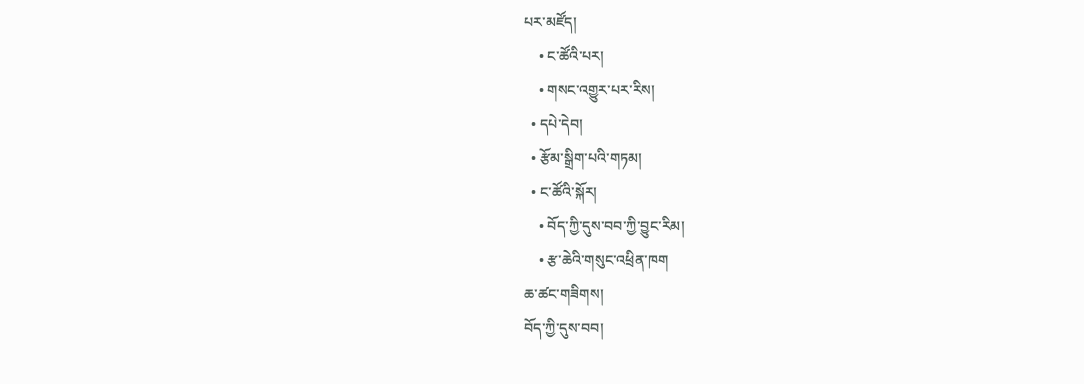པར་མཛོད།
    • ང་ཚོའི་པར།
    • གསང་འགྱུར་པར་རིས།
  • དཔེ་དེབ།
  • རྩོམ་སྒྲིག་པའི་གཏམ།
  • ང་ཚོའི་སྐོར།
    • བོད་ཀྱི་དུས་བབ་ཀྱི་བྱུང་རིམ།
    • རྩ་ཆེའི་གསུང་འཕྲིན་ཁག
ཆ་ཚང་གཟིགས།
བོད་ཀྱི་དུས་བབ།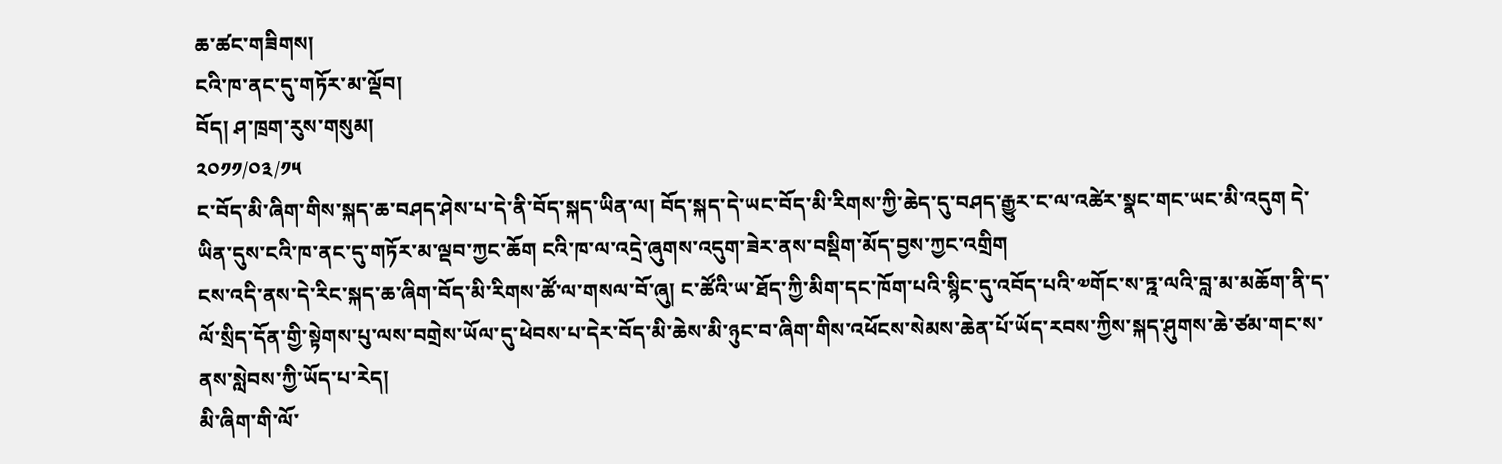ཆ་ཚང་གཟིགས།
ངའི་ཁ་ནང་དུ་གཏོར་མ་ལྡོབ།
བོད། ཤ་ཁྲག་རུས་གསུམ།
༢༠༡༡/༠༣/༡༥
ང་བོད་མི་ཞིག་གིས་སྐད་ཆ་བཤད་ཤེས་པ་དེ་ནི་བོད་སྐད་ཡིན་ལ། བོད་སྐད་དེ་ཡང་བོད་མི་རིགས་ཀྱི་ཆེད་དུ་བཤད་རྒྱུར་ང་ལ་འཚེར་སྣང་གང་ཡང་མི་འདུག དེ་ཡིན་དུས་ངའི་ཁ་ནང་དུ་གཏོར་མ་ལྡབ་ཀྱང་ཆོག ངའི་ཁ་ལ་འདྲེ་ཞུགས་འདུག་ཟེར་ནས་བསྡིག་མོད་བྱས་ཀྱང་འགྲིག
ངས་འདི་ནས་དེ་རིང་སྐད་ཆ་ཞིག་བོད་མི་རིགས་ཚོ་ལ་གསལ་བོ་ཞུ། ང་ཚོའི་ཡ་ཐོད་ཀྱི་མིག་དང་ཁོག་པའི་སྙིང་དུ་འབོད་པའི་༧གོང་ས་ཏྰ་ལའི་བླ་མ་མཆོག་ནི་ད་ལོ་སྲིད་དོན་གྱི་སྟེགས་པུ་ལས་བགྲེས་ཡོལ་དུ་ཕེབས་པ་དེར་བོད་མི་ཆེས་མི་ཉུང་བ་ཞིག་གིས་འཕོངས་སེམས་ཆེན་པོ་ཡོད་རབས་ཀྱིས་སྐད་ཤུགས་ཆེ་ཙམ་གང་ས་ནས་སླེབས་ཀྱི་ཡོད་པ་རེད།
མི་ཞིག་གི་ལོ་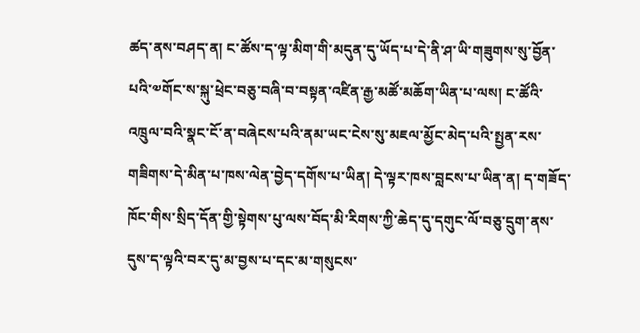ཚད་ནས་བཤད་ན། ང་ཚོས་ད་ལྟ་མིག་གི་མདུན་དུ་ཡོད་པ་དེ་ནི་ཤ་ཡི་གཟུགས་སུ་བྱོན་པའི་༧གོང་ས་སྐུ་ཕྲེང་བཅུ་བཞི་བ་བསྟན་འཛིན་རྒྱ་མཚོ་མཆོག་ཡིན་པ་ལས། ང་ཚོའི་འཁྲུལ་བའི་སྣང་ངོ་ན་བཞེངས་པའི་ནམ་ཡང་ངེས་སུ་མཇལ་མྱོང་མེད་པའི་སྤྱན་རས་གཟིགས་དེ་མིན་པ་ཁས་ལེན་བྱེད་དགོས་པ་ཡིན། དེ་ལྟར་ཁས་བླངས་པ་ཡིན་ན། ད་གཟོད་ཁོང་གིས་སྲིད་དོན་གྱི་སྟེགས་པུ་ལས་བོད་མི་རིགས་ཀྱི་ཆེད་དུ་དགུང་ལོ་བཅུ་དྲུག་ནས་དུས་ད་ལྟའི་བར་དུ་མ་བྱས་པ་དང་མ་གསུངས་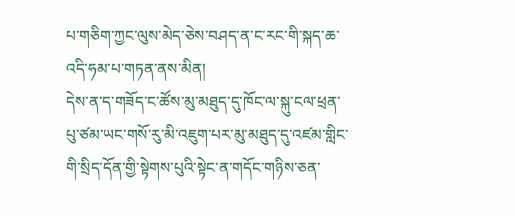པ་གཅིག་ཀྱང་ལུས་མེད་ཅེས་བཤད་ན་ང་རང་གི་སྐད་ཆ་འདི་ཧམ་པ་གཏན་ནས་མིན།
དེས་ན་ད་གཟོད་ང་ཚོས་མུ་མཐུད་དུ་ཁོང་ལ་སྐུ་ངལ་ཕྲན་པུ་ཙམ་ཡང་གསོ་རུ་མི་འཇུག་པར་མུ་མཐུད་དུ་འཛམ་གླིང་གི་སྲིད་དོན་གྱི་སྟེགས་པུའི་སྟེང་ན་གདོང་གཉིས་ཅན་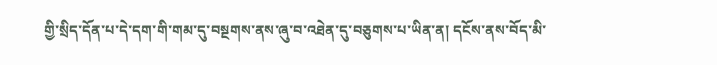གྱི་སྲིད་དོན་པ་དེ་དག་གི་གམ་དུ་བསྔགས་ནས་ཞུ་བ་འཐེན་དུ་བཅུགས་པ་ཡིན་ན། དངོས་ནས་བོད་མི་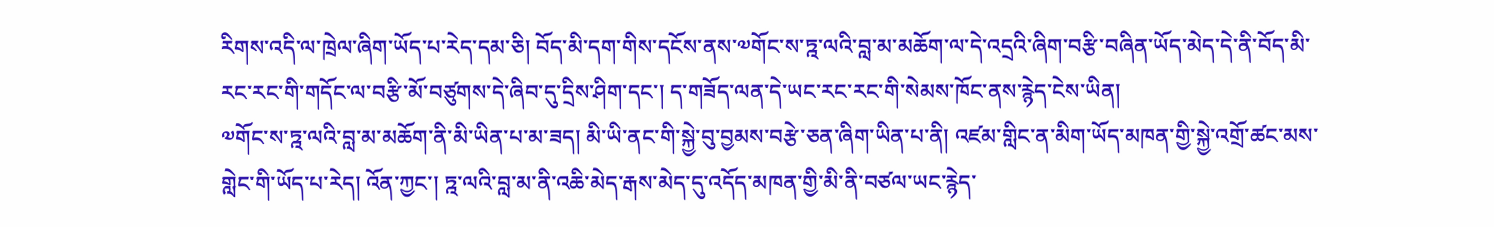རིགས་འདི་ལ་ཁྲེལ་ཞིག་ཡོད་པ་རེད་དམ་ཅི། བོད་མི་དག་གིས་དངོས་ནས་༧གོང་ས་ཏྰ་ལའི་བླ་མ་མཆོག་ལ་དེ་འདྲའི་ཞིག་བརྩི་བཞིན་ཡོད་མེད་དེ་ནི་བོད་མི་རང་རང་གི་གདོང་ལ་བརྩི་མོ་བཙུགས་དེ་ཞིབ་དུ་དྲིས་ཤིག་དང་། ད་གཟོད་ལན་དེ་ཡང་རང་རང་གི་སེམས་ཁོང་ནས་རྙེད་ངེས་ཡིན།
༧གོང་ས་ཏྰ་ལའི་བླ་མ་མཆོག་ནི་མི་ཡིན་པ་མ་ཟད། མི་ཡི་ནང་གི་སྐྱེ་བུ་བྱམས་བརྩེ་ཅན་ཞིག་ཡིན་པ་ནི། འཛམ་གླིང་ན་མིག་ཡོད་མཁན་གྱི་སྐྱེ་འགྲོ་ཚང་མས་གླེང་གི་ཡོད་པ་རེད། འོན་ཀྱང་། ཏྰ་ལའི་བླ་མ་ནི་འཆི་མེད་རྒས་མེད་དུ་འདོད་མཁན་གྱི་མི་ནི་བཙལ་ཡང་རྙེད་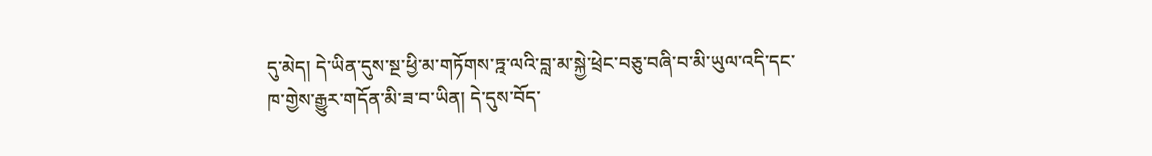དུ་མེད། དེ་ཡིན་དུས་སྔ་ཕྱི་མ་གཏོགས་ཏྰ་ལའི་བླ་མ་སྐྱེ་ཕྲེང་བཅུ་བཞི་བ་མི་ཡུལ་འདི་དང་ཁ་གྱེས་རྒྱུར་གདོན་མི་ཟ་བ་ཡིན། དེ་དུས་བོད་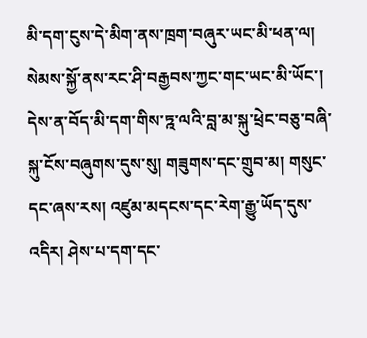མི་དག་ངུས་དེ་མིག་ནས་ཁྲག་བཞུར་ཡང་མི་ཕན་ལ། སེམས་སྐྱོ་ནས་རང་ཤི་བརྒྱབས་ཀྱང་གང་ཡང་མི་ཡོང་།
དེས་ན་བོད་མི་དག་གིས་ཏྰ་ལའི་བླ་མ་སྐུ་ཕྲེང་བཅུ་བཞི་སྐུ་ངོས་བཞུགས་དུས་སུ། གཟུགས་དང་གྲུབ་མ། གསུང་དང་ཞས་རས། འཛུམ་མདངས་དང་རེག་རྒྱུ་ཡོད་དུས་འདིར། ཤེས་པ་དག་དང་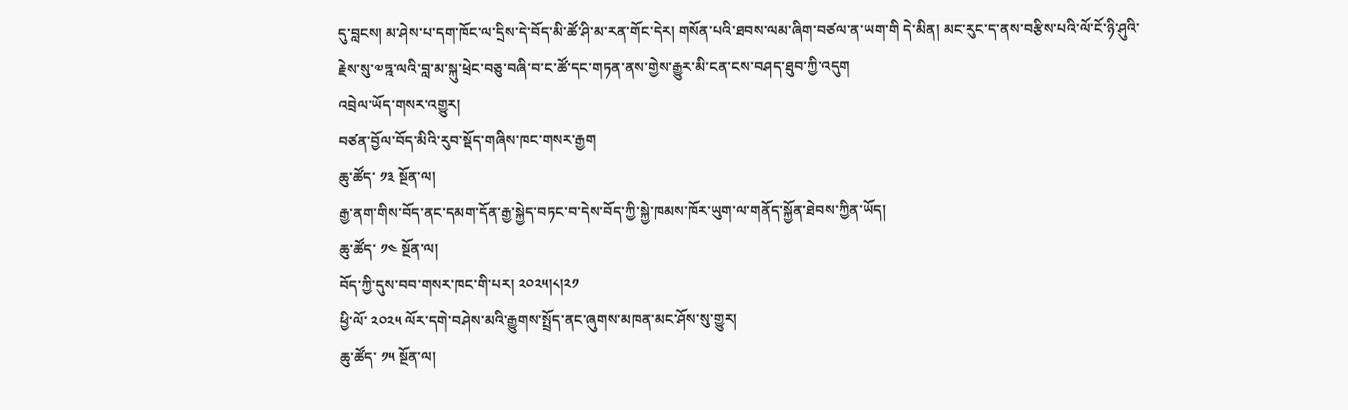དུ་བླངས། མ་ཤེས་པ་དག་ཁོང་ལ་དྲིས་དེ་བོད་མི་ཚོ་ཤི་མ་རན་གོང་དེར། གསོན་པའི་ཐབས་ལམ་ཞིག་བཙལ་ན་ཡག་གི དེ་མིན། མང་རུང་ད་ནས་བརྩིས་པའི་ལོ་ངོ་ཉི་ཤུའི་རྗེས་སུ་༧ཏྰ་ལའི་བླ་མ་སྐུ་ཕྲེང་བཅུ་བཞི་བ་ང་ཚོ་དང་གཏན་ནས་གྱེས་རྒྱུར་མི་ངན་ངས་བཤད་ཐུབ་ཀྱི་འདུག
འབྲེལ་ཡོད་གསར་འགྱུར།
བཙན་བྱོལ་བོད་མིའི་རུབ་སྡོད་གཞིས་ཁང་གསར་རྒྱག
ཆུ་ཚོད་ ༡༣ སྔོན་ལ།
རྒྱ་ནག་གིས་བོད་ནང་དམག་དོན་རྒྱ་སྐྱེད་བཏང་བ་དེས་བོད་ཀྱི་སྐྱེ་ཁམས་ཁོར་ཡུག་ལ་གནོད་སྐྱོན་ཐེབས་ཀྱིན་ཡོད།
ཆུ་ཚོད་ ༡༤ སྔོན་ལ།
བོད་ཀྱི་དུས་བབ་གསར་ཁང་གི་པར། ༢༠༢༥།༨།༢༡
ཕྱི་ལོ་ ༢༠༢༥ ལོར་དགེ་བཤེས་མའི་རྒྱུགས་སྤྲོད་ནང་ཞུགས་མཁན་མང་ཤོས་སུ་གྱུར།
ཆུ་ཚོད་ ༡༥ སྔོན་ལ།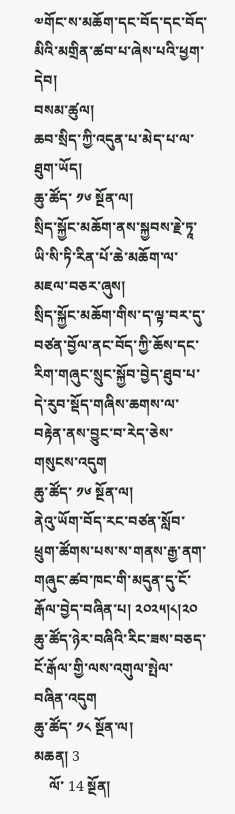༧གོང་ས་མཆོག་དང་བོད་དང་བོད་མིའི་མགྲིན་ཚབ་པ་ཞེས་པའི་ཕྱག་དེབ།
བསམ་ཚུལ།
ཆབ་སྲིད་ཀྱི་འདུན་པ་མེད་པ་ལ་ཐུག་ཡོད།
ཆུ་ཚོད་ ༡༦ སྔོན་ལ།
སྲིད་སྐྱོང་མཆོག་ནས་སྐྱབས་རྗེ་ཏཱ་ཡི་སི་ཏི་རིན་པོ་ཆེ་མཆོག་ལ་མཇལ་བཅར་ཞུས།
སྲིད་སྐྱོང་མཆོག་གིས་ད་ལྟ་བར་དུ་བཙན་བྱོལ་ནང་བོད་ཀྱི་ཆོས་དང་རིག་གཞུང་སྲུང་སྐྱོབ་བྱེད་ཐུབ་པ་དེ་རུབ་སྡོད་གཞིས་ཆགས་ལ་བརྟེན་ནས་བྱུང་བ་རེད་ཅེས་གསུངས་འདུག
ཆུ་ཚོད་ ༡༦ སྔོན་ལ།
ནེའུ་ཡོག་བོད་རང་བཙན་སློབ་ཕྲུག་ཚོགས་པས་ས་གནས་རྒྱ་ནག་གཞུང་ཚབ་ཁང་གི་མདུན་དུ་ངོ་རྒོལ་བྱེད་བཞིན་པ། ༢༠༢༥།༨།༢༠
ཆུ་ཚོད་ཉེར་བཞིའི་རིང་ཟས་བཅད་ངོ་རྒོལ་གྱི་ལས་འགུལ་སྤེལ་བཞིན་འདུག
ཆུ་ཚོད་ ༡༨ སྔོན་ལ།
མཆན། 3
    ལོ་ 14 སྔོན།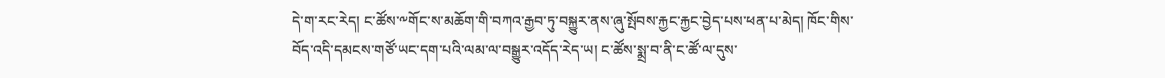དེ་ག་རང་རེད། ང་ཚོས་༸གོང་ས་མཆོག་གི་བཀའ་རྒྱབ་ཏུ་བསྐྱུར་ནས་ཞུ་སྤོབས་རྐྱང་རྐྱང་བྱེད་པས་ཕན་པ་མེད། ཁོང་གིས་བོད་འདི་དམངས་གཙོ་ཡང་དག་པའི་ལམ་ལ་བསྒྱུར་འདོད་རེད་ཡ། ང་ཚོས་སྨྲ་བ་ནི་ང་ཚོ་ལ་དུས་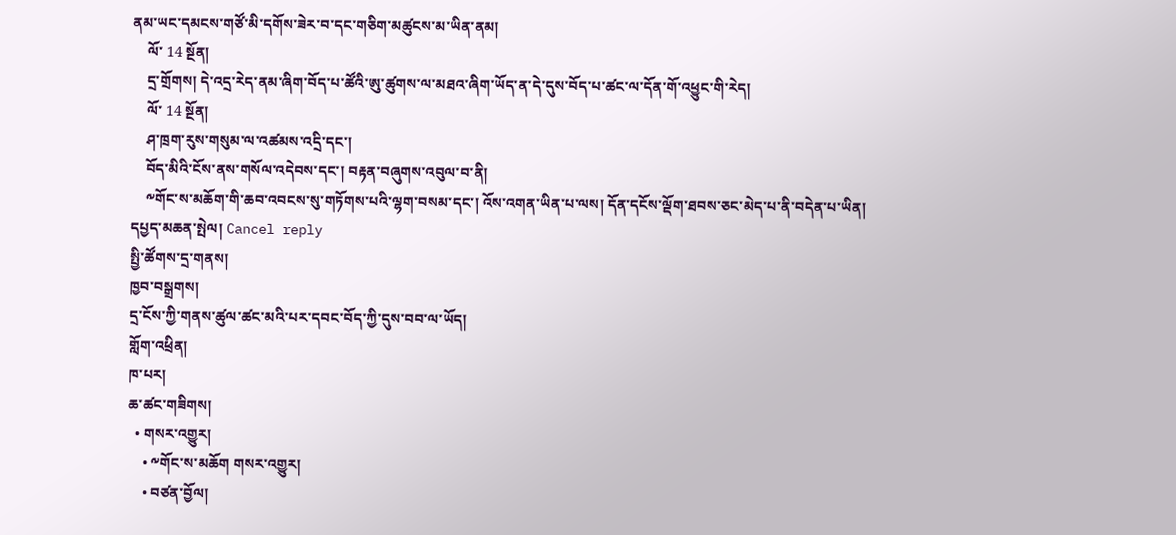ནམ་ཡང་དམངས་གཙོ་མི་དགོས་ཟེར་བ་དང་གཅིག་མཚུངས་མ་ཡིན་ནམ།
    ལོ་ 14 སྔོན།
    དྲ་གྲོགས། དེ་འདྲ་རེད་ནམ་ཞིག་བོད་པ་ཚོའི་ཨུ་ཚུགས་ལ་མཐའ་ཞིག་ཡོད་ན་དེ་དུས་བོད་པ་ཚང་ལ་དོན་གོ་འཕྱུང་གི་རེད།
    ལོ་ 14 སྔོན།
    ཤ་ཁྲག་རུས་གསུམ་ལ་འཚམས་འདྲི་དང་།
    བོད་མིའི་ངོས་ནས་གསོལ་འདེབས་དང་། བརྟན་བཞུགས་འབུལ་བ་ནི།
    ༸གོང་ས་མཆོག་གི་ཆབ་འབངས་སུ་གཏོགས་པའི་ལྷག་བསམ་དང་། འོས་འགན་ཡིན་པ་ལས། དོན་དངོས་ལྡོག་ཐབས་ཅང་མེད་པ་ནི་བདེན་པ་ཡིན།
དཔྱད་མཆན་སྤེལ། Cancel reply
སྤྱི་ཚོགས་དྲ་གནས།
ཁྱབ་བསྒྲགས།
དྲ་ངོས་ཀྱི་གནས་ཚུལ་ཚང་མའི་པར་དབང་བོད་ཀྱི་དུས་བབ་ལ་ཡོད།
གློག་འཕྲིན།
ཁ་པར།
ཆ་ཚང་གཟིགས།
  • གསར་འགྱུར།
    • ༸གོང་ས་མཆོག གསར་འགྱུར།
    • བཙན་བྱོལ།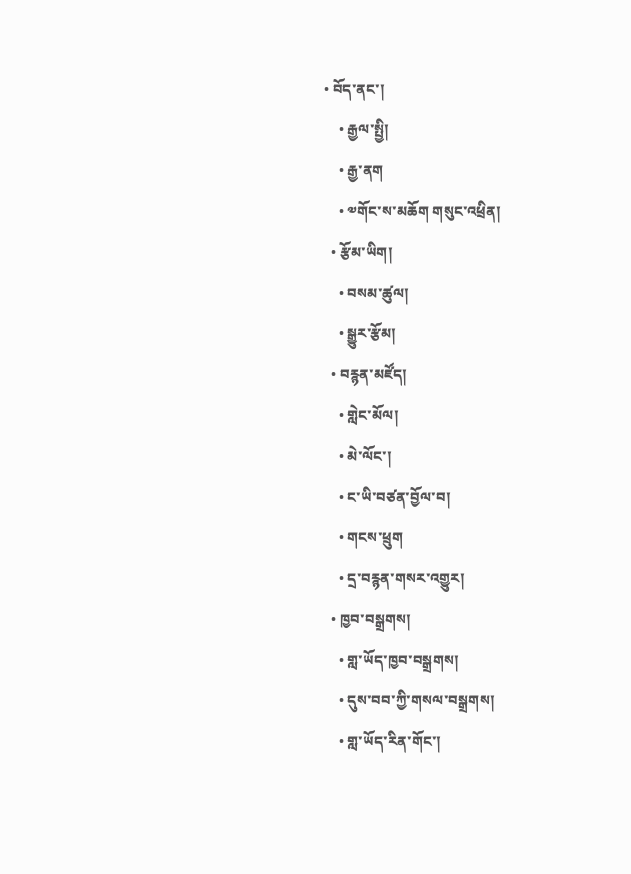• བོད་ནང་།
    • རྒྱལ་སྤྱི།
    • རྒྱ་ནག
    • ༧གོང་ས་མཆོག གསུང་འཕྲིན།
  • རྩོམ་ཡིག།
    • བསམ་ཚུལ།
    • སྒྱུར་རྩོམ།
  • བརྙན་མཛོད།
    • གླེང་མོལ།
    • མེ་ལོང་།
    • ང་ཡི་བཙན་བྱོལ་བ།
    • གངས་ཕྲུག
    • དྲ་བརྙན་གསར་འགྱུར།
  • ཁྱབ་བསྒྲགས།
    • གླ་ཡོད་ཁྱབ་བསྒྲགས།
    • དུས་བབ་ཀྱི་གསལ་བསྒྲགས།
    • གླ་ཡོད་རིན་གོང་།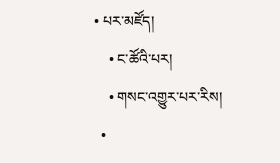• པར་མཛོད།
    • ང་ཚོའི་པར།
    • གསང་འགྱུར་པར་རིས།
  •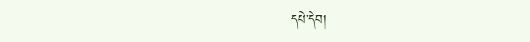དཔེ་དེབ།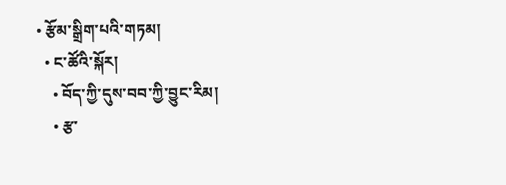• རྩོམ་སྒྲིག་པའི་གཏམ།
  • ང་ཚོའི་སྐོར།
    • བོད་ཀྱི་དུས་བབ་ཀྱི་བྱུང་རིམ།
    • རྩ་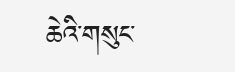ཆེའི་གསུང་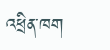འཕྲིན་ཁག